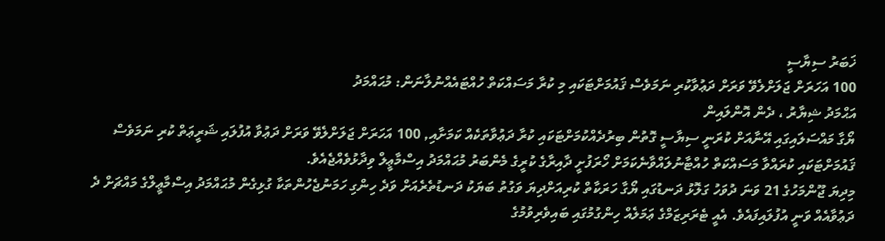ޚަބަރު ސިޔާސީ
100 އަހަރަށް ޖަލަށްލެވޭ ވަރަށް ދަޢުވާކުރި ނަމަވެސް ޤައުމަށްޓަކައި މި ކުރާ މަސައްކަތް ހުއްޓައެއްނުލާނަން: މުޙައްމަދު
އަޙްމަދު ޝިޔާރު ، ދެން އޮންލައިން
ޔޯގާ މައްސަލައިގައި އޭނާއަށް ކުރަނީ ސިޔާސީ ގޮތުން ބިރުދެއްކުމަށްޓަކައި ކުރާ ދަޢުވާތަކެއް ކަމަށާއި, 100 އަހަރަށް ޖަލަށްލެވޭ ވަރަށް ދަޢުވާ އުފުލައި ޝަރީޢަތް ކުރި ނަމަވެސް ޤައުމަށްޓަކައި ކުރައްވާ މަސައްކަތް ހުއްޓާނުލައްވާނެކަމަށް ހޯރަފުށީ ދާއިރާގެ ކުރީގެ މެންބަރު މުޙައްމަދު އިސްމާޢީލް ވިދާޅުވެއްޖެއެވެ.
މިދިޔަ ޖޫންމަހުގެ 21 ވަނަ ދުވަހު ގަލޮޅު ދަނޑުގައި ޔޯގާ ހަރަކާތް ކުރިއަށްދިޔަ ވަގުތު ބަޔަކު ދަނޑުތެރެއަށް ވަދެ ހިންގި ހަމަނުޖެހުންތަކާ ގުޅިގެން މުޙައްމަދު އިސްމާޢީލްގެ މައްޗަށް ދެ ދަޢުވާއެއް ވަނީ އުފުލައިފައެވެ. އެއީ ޓެރަރިޒަމްގެ ޢަމަލެއް ހިންގުމުގައި ބައިވެރިވުމުގެ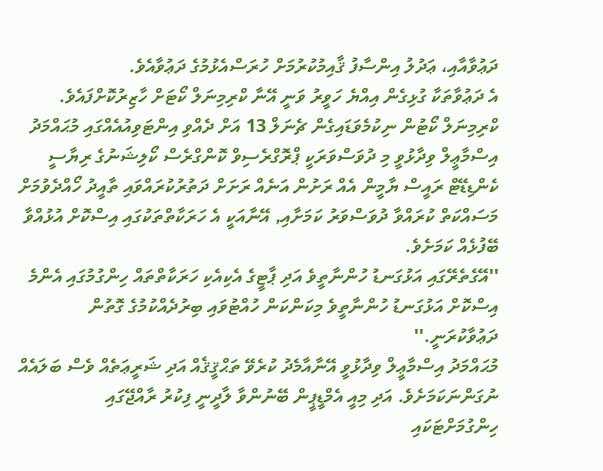ދަޢުވާއާއި، ޢަދުލު އިންސާފު ޤާއިމުކުރުމަށް ހުރަސްއެޅުމުގެ ދަޢުވާއެވެ.
އެ ދަޢުވާތަކާ ގުޅިގެން އިއްޔެ ހަވީރު ވަނީ އޭނާ ކްރިމިނަލް ކޯޓަށް ހާޒިރުކޮށްފައެވެ. ކްރިމިނަލް ކޯޓުން ނިކުމެވަޑައިގެން ޗެނަލް 13 އަށް ދެއްވި އިންޓަވިއުއެއްގައި މުޙައްމަދު އިސްމާޢީލް ވިދާޅުވީ މި ދުވަސްވަރަކީ ޕްރޮގްރެސިވް ކޮންގްރެސް ކޯލިޝަނުގެ ރިޔާސީ ކެންޑިޑޭޓް ރައީސް ޔާމީން އެއް ރަށުން އަނެއް ރަށަށް ދަތުރުކުރައްވައި ތާއީދު ހޯއްދެވުމަށް މަސައްކަތް ކުރައްވާ ދުވަސްވަރު ކަމަށާއި, އޭނާއަކީ އެ ހަރަކާތްތަކުގައި އިސްކޮށް އުޅުއްވާ ބޭފުޅެއް ކަމަށެވެ.
''އޭގެތެރޭގައި އަޅުގަނޑު ހުންނާތީވެ އަދި ޕާޓީގެ އެކިއެކި ހަރަކާތްތައް ހިންގުމުގައި އެންމެ އިސްކޮށް އަޅުގަނޑު ހުންނާތީވެ މިކަންކަން ހުއްޓުވައި ބިރުދެއްކުމުގެ ގޮތުން ދަޢުވާކުރަނީ.''
މުޙައްމަދު އިސްމާޢީލް ވިދާޅުވީ އޭނާއާމެދު ކުރެވޭ ތަޙްޤީޤެއް އަދި ޝަރީޢަތެއް ވެސް ބަލައެއް ނުގަންނަކަމަށެވެ. އަދި މިއީ އެމްޑީޕީން ބޭނުންވާ ލާދީނީ ފިކުރު ރާއްޖޭގައި ހިންގުމަށްޓަކައި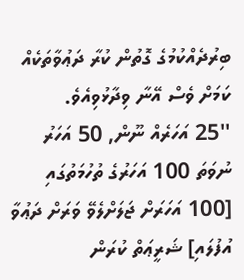ބިރުދެއްކުމުގެ ގޮތުން ކުރާ ދަޢުވާތަކެއް ކަމަށް ވެސް އޭނާ ވިދާޅުވިއެވެ.
''25 އަހަރެއް ނޫން, 50 އަހަރު ނުވަތަ 100 އަހަރުގެ ތުހުމަތުގައި [100 އަހަރަށް ޖަލަށްލެވޭ ވަރަށް ދަޢުވާ އުފުލައި] ޝަރީޢަތް ކުރަން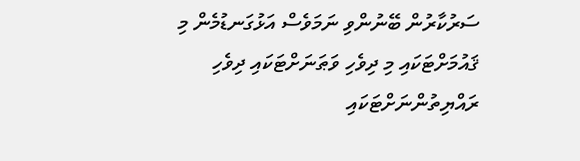ސަރުކާރުން ބޭނުންވި ނަމަވެސް އަޅުގަނޑުމެން މި ޤައުމަށްޓަކައި މި ދިވެހި ވަޠަނަށްޓަކައި ދިވެހި ރައްޔިތުންނަށްޓަކައި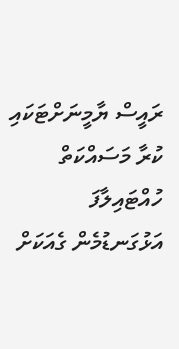ރައީސް ޔާމީނަށްޓަކައި ކުރާ މަސައްކަތް ހުއްޓައިލާފަ އަޅުގަނޑުމެން ގެއަކަށް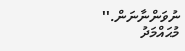ނުވަންނާނަން.''
މުޙައްމަދު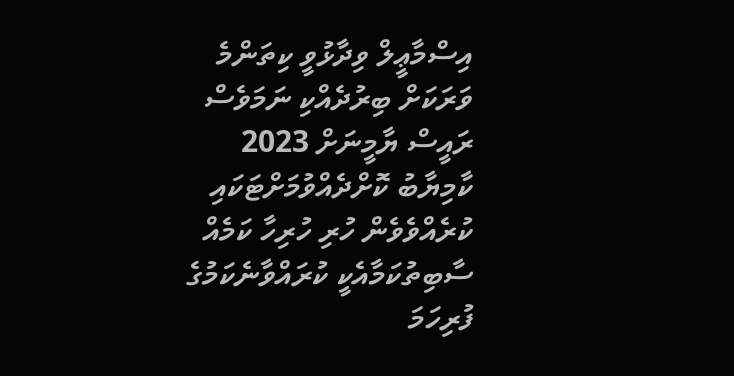އިސްމާޢީލް ވިދާޅުވީ ކިތަންމެ ވަރަކަށް ބިރުދެއްކި ނަމަވެސް ރައީސް ޔާމީނަށް 2023 ކާމިޔާބު ކޮށްދެއްވުމަށްޓަކައި ކުރެއްވެވެން ހުރި ހުރިހާ ކަމެއް ސާބިތުކަމާއެކީ ކުރައްވާނެކަމުގެ ފުރިހަމަ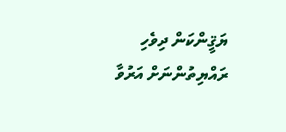ޔަޤީންކަން ދިވެހި ރައްޔިތުންނަށް އަރުވާ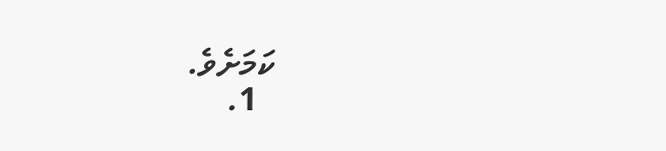ކަމަށެވެ.
  1.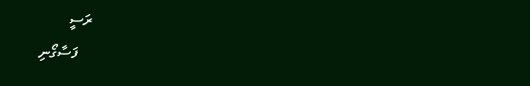ރަސީ
    ފަސާގޯނި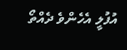އުފުލީ އެހެންވެ ދެއްތޯ